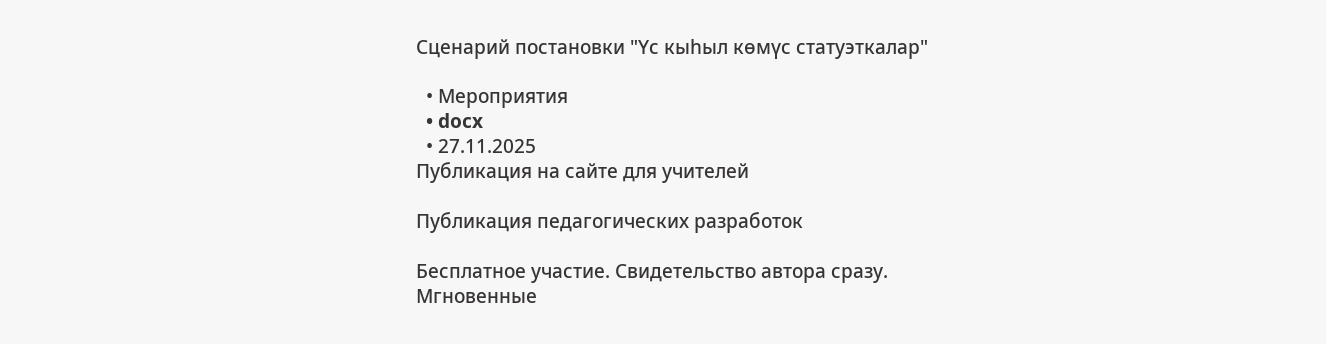Сценарий постановки "Үс кыһыл көмүс статуэткалар"

  • Мероприятия
  • docx
  • 27.11.2025
Публикация на сайте для учителей

Публикация педагогических разработок

Бесплатное участие. Свидетельство автора сразу.
Мгновенные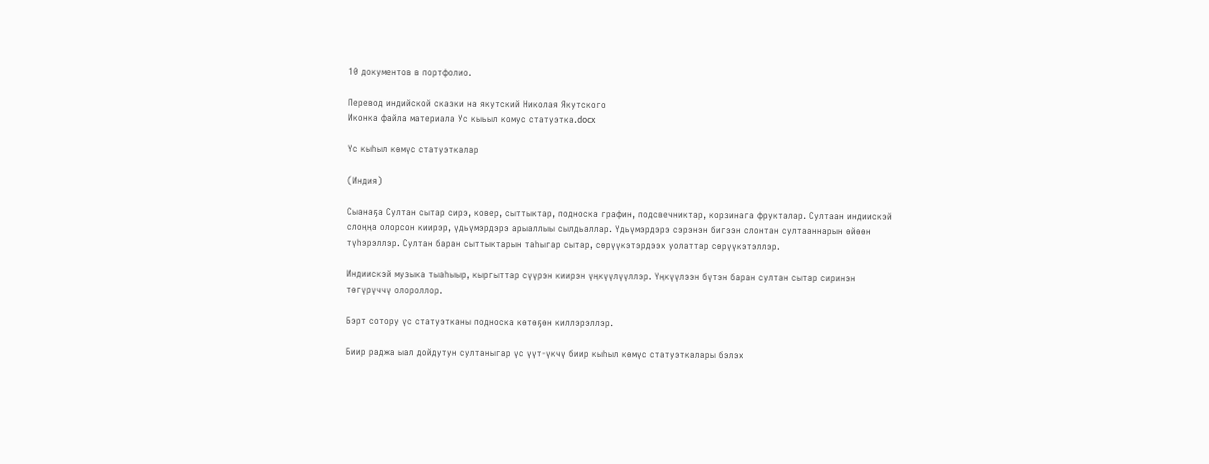10 документов в портфолио.

Перевод индийской сказки на якутский Николая Якутского
Иконка файла материала Ус кыьыл комус статуэтка.docx

Үс кыһыл көмүс статуэткалар

(Индия)

Сыанаҕа Султан сытар сирэ, ковер, сыттыктар, подноска графин, подсвечниктар, корзинага фрукталар. Султаан индиискэй слоңңа олорсон киирэр, үдьүмэрдэрэ арыаллыы сылдьаллар. Үдьүмэрдэрэ сэрэнэн бигээн слонтан султааннарын өйөөн түһэрэллэр. Султан баран сыттыктарын таһыгар сытар, сөрүүкэтэрдээх уолаттар сөрүүкэтэллэр.

Индиискэй музыка тыаһыыр, кыргыттар сүүрэн киирэн үңкүүлүүллэр. Үңкүүлээн бүтэн баран султан сытар сиринэн төгүрүччү олороллор.

Бэрт сотору үс статуэтканы подноска көтөҕөн киллэрэллэр.

Биир раджа ыал дойдутун султаныгар үс үүт-үкчү биир кыһыл көмүс статуэткалары бэлэх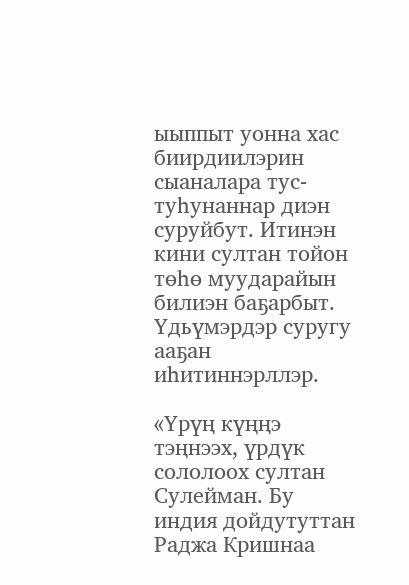ыыппыт уонна хас биирдиилэрин сыаналара тус-туһунаннар диэн суруйбут. Итинэн кини султан тойон төһө муударайын билиэн баҕарбыт. Үдьүмэрдэр суругу ааҕан иһитиннэрллэр.

«Үрүң күңңэ тэңнээх, үрдүк сололоох султан Сулейман. Бу индия дойдутуттан Раджа Кришнаа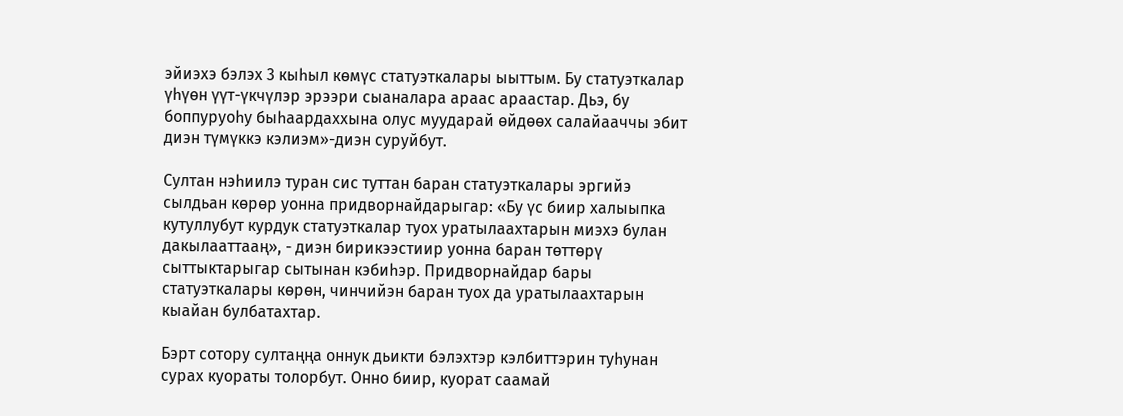эйиэхэ бэлэх 3 кыһыл көмүс статуэткалары ыыттым. Бу статуэткалар үһүөн үүт-үкчүлэр эрээри сыаналара араас араастар. Дьэ, бу боппуруоһу быһаардаххына олус муударай өйдөөх салайааччы эбит диэн түмүккэ кэлиэм»-диэн суруйбут.

Султан нэһиилэ туран сис туттан баран статуэткалары эргийэ сылдьан көрөр уонна придворнайдарыгар: «Бу үс биир халыыпка кутуллубут курдук статуэткалар туох уратылаахтарын миэхэ булан дакылааттааң», - диэн бирикээстиир уонна баран төттөрү сыттыктарыгар сытынан кэбиһэр. Придворнайдар бары статуэткалары көрөн, чинчийэн баран туох да уратылаахтарын кыайан булбатахтар.

Бэрт сотору султаңңа оннук дьикти бэлэхтэр кэлбиттэрин туһунан сурах куораты толорбут. Онно биир, куорат саамай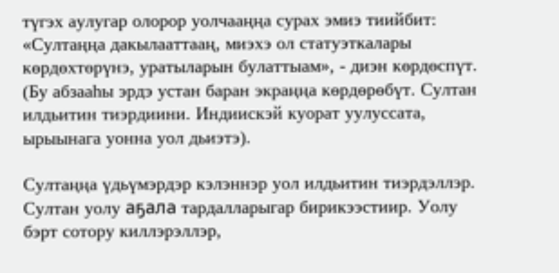түгэх аулугар олорор уолчааңңа сурах эмиэ тиийбит: «Султаңңа дакылааттааң, миэхэ ол статуэткалары көрдөхтөрүнэ, уратыларын булаттыам», - диэн көрдөспүт. (Бу абзааһы эрдэ устан баран экраңңа көрдөрөбүт. Султан илдьитин тиэрдиини. Индиискэй куорат уулуссата, ырыынага уонна уол дьиэтэ).

Султаңңа үдьүмэрдэр кэлэннэр уол илдьитин тиэрдэллэр. Султан уолу аҕала тардалларыгар бирикээстиир. Уолу бэрт сотору киллэрэллэр,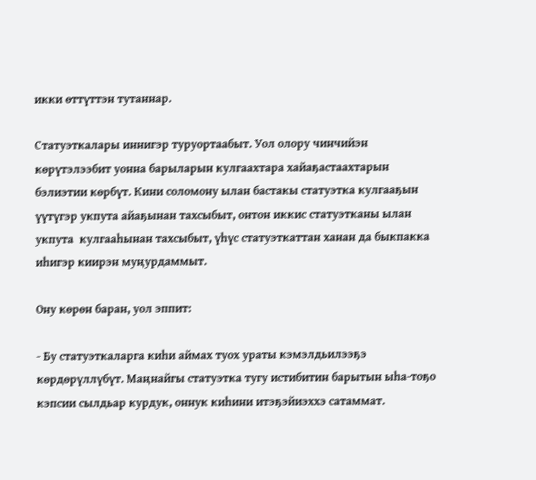икки өттүттэн тутаннар.

Статуэткалары иннигэр туруортаабыт. Уол олору чинчийэн көрүтэлээбит уонна барыларын кулгаахтара хайаҕастаахтарын бэлиэтии көрбүт. Кини соломону ылан бастакы статуэтка кулгааҕын үүтүгэр укпута айаҕынан тахсыбыт, онтон иккис статуэтканы ылан укпута  кулгааһынан тахсыбыт, үһүс статуэткаттан ханан да быкпакка иһигэр киирэн муңурдаммыт.

Ону көрөн баран, уол эппит:

- Бу статуэткаларга киһи аймах туох ураты кэмэлдьилээҕэ көрдөрүллүбүт. Маңнайгы статуэтка тугу истибитин барытын ыһа-тоҕо кэпсии сылдьар курдук, оннук киһини итэҕэйиэххэ сатаммат.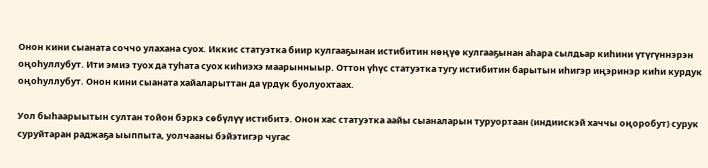Онон кини сыаната соччо улахана суох. Иккис статуэтка биир кулгааҕынан истибитин нөңүө кулгааҕынан аһара сылдьар киһини үтүгүннэрэн оңоһуллубут. Ити эмиэ туох да туһата суох киһиэхэ маарынныыр. Оттон үһүс статуэтка тугу истибитин барытын иһигэр иңэринэр киһи курдук оңоһуллубут. Онон кини сыаната хайаларыттан да үрдүк буолуохтаах.

Уол быһаарыытын султан тойон бэркэ сөбүлүү истибитэ. Онон хас статуэтка аайы сыаналарын туруортаан (индиискэй хаччы оңоробут) сурук суруйтаран раджаҕа ыыппыта, уолчааны бэйэтигэр чугас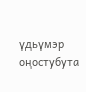үдьүмэр оңостубута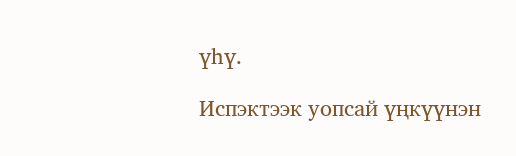үһү.

Испэктээк уопсай үңкүүнэн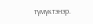түмүктэнэр.